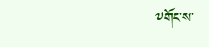༸གོང་ས་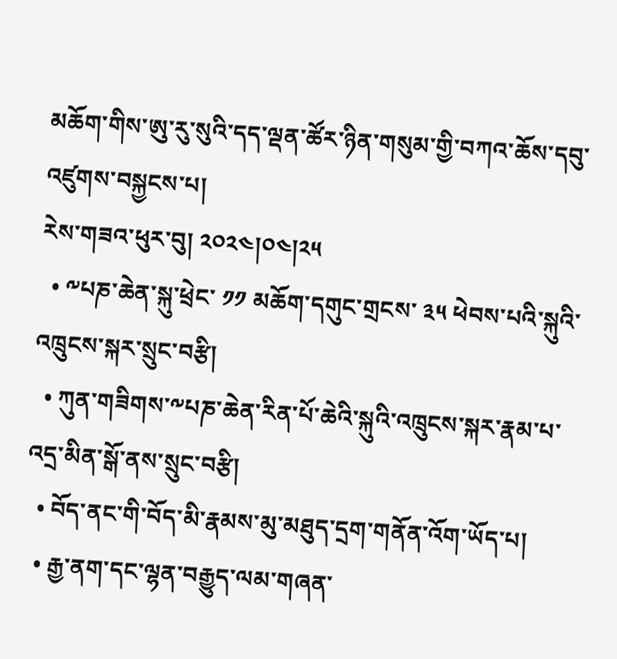མཆོག་གིས་ཨུ་རུ་སུའི་དད་ལྡན་ཚོར་ཉིན་གསུམ་གྱི་བཀའ་ཆོས་དབུ་འཛུགས་བསྐྱངས་པ།
རེས་གཟའ་ཕུར་བུ། ༢༠༢༤།༠༤།༢༥
  • ༸པཎ་ཆེན་སྐུ་ཕྲེང་ ༡༡ མཆོག་དགུང་གྲངས་ ༣༥ ཕེབས་པའི་སྐུའི་འཁྲུངས་སྐར་སྲུང་བརྩི།
  • ཀུན་གཟིགས་༸པཎ་ཆེན་རིན་པོ་ཆེའི་སྐུའི་འཁྲུངས་སྐར་རྣམ་པ་འདྲ་མིན་སྒོ་ནས་སྲུང་བརྩི།
  • བོད་ནང་གི་བོད་མི་རྣམས་མུ་མཐུད་དྲག་གནོན་འོག་ཡོད་པ།
  • རྒྱ་ནག་དང་ལྷན་བརྒྱུད་ལམ་གཞན་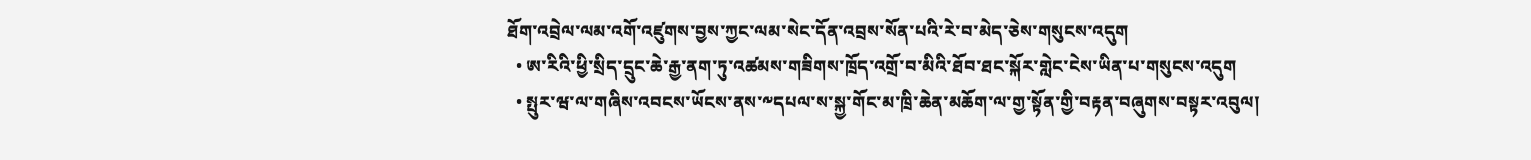ཐོག་འབྲེལ་ལམ་འགོ་འཛུགས་བྱས་ཀྱང་ལམ་སེང་དོན་འབྲས་སོན་པའི་རེ་བ་མེད་ཅེས་གསུངས་འདུག
  • ཨ་རིའི་ཕྱི་སྲིད་དྲུང་ཆེ་རྒྱ་ནག་ཏུ་འཚམས་གཟིགས་ཁྲོད་འགྲོ་བ་མིའི་ཐོབ་ཐང་སྐོར་གླེང་ངེས་ཡིན་པ་གསུངས་འདུག
  • སྤུར་ཝ་ལ་གཞིས་འབངས་ཡོངས་ནས་༸དཔལ་ས་སྐྱ་གོང་མ་ཁྲི་ཆེན་མཆོག་ལ་གྱ་སྟོན་གྱི་བརྟན་བཞུགས་བསྟར་འབུལ།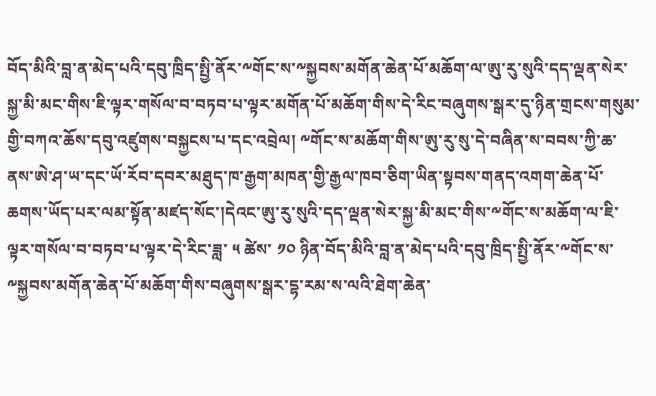བོད་མིའི་བླ་ན་མེད་པའི་དབུ་ཁྲིད་སྤྱི་ནོར་༸གོང་ས་༸སྐྱབས་མགོན་ཆེན་པོ་མཆོག་ལ་ཨུ་རུ་སུའི་དད་ལྡན་སེར་སྐྱ་མི་མང་གིས་ཇི་ལྟར་གསོལ་བ་བཏབ་པ་ལྟར་མགོན་པོ་མཆོག་གིས་དེ་རིང་བཞུགས་སྒར་དུ་ཉིན་གྲངས་གསུམ་གྱི་བཀའ་ཆོས་དབུ་འཛུགས་བསྐྱངས་པ་དང་འབྲེལ། ༸གོང་ས་མཆོག་གིས་ཨུ་རུ་སུ་དེ་བཞིན་ས་བབས་ཀྱི་ཆ་ནས་ཨེ་ཤ་ཡ་དང་ཡོ་རོབ་དབར་མཐུད་ཁ་རྒྱག་མཁན་གྱི་རྒྱལ་ཁབ་ཅིག་ཡིན་སྟབས་གནད་འགག་ཆེན་པོ་ཆགས་ཡོད་པར་ལམ་སྟོན་མཛད་སོང་།དེའང་ཨུ་རུ་སུའི་དད་ལྡན་སེར་སྐྱ་མི་མང་གིས་༸གོང་ས་མཆོག་ལ་ཇི་ལྟར་གསོལ་བ་བཏབ་པ་ལྟར་དེ་རིང་ཟླ་ ༥ ཚེས་ ༡༠ ཉིན་བོད་མིའི་བླ་ན་མེད་པའི་དབུ་ཁྲིད་སྤྱི་ནོར་༸གོང་ས་༸སྐྱབས་མགོན་ཆེན་པོ་མཆོག་གིས་བཞུགས་སྒར་དྷ་རམ་ས་ལའི་ཐེག་ཆེན་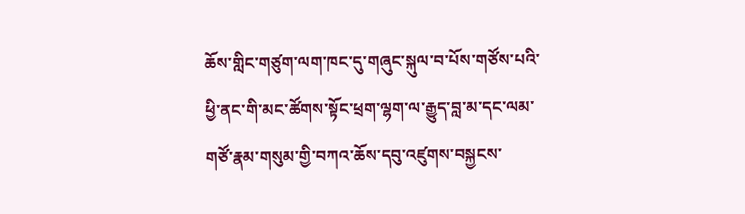ཆོས་གླིང་གཙུག་ལག་ཁང་དུ་གཞུང་སྐུལ་བ་པོས་གཙོས་པའི་ཕྱི་ནང་གི་མང་ཚོགས་སྟོང་ཕྲག་ལྷག་ལ་རྒྱུད་བླ་མ་དང་ལམ་གཙོ་རྣམ་གསུམ་གྱི་བཀའ་ཆོས་དབུ་འཛུགས་བསྐྱངས་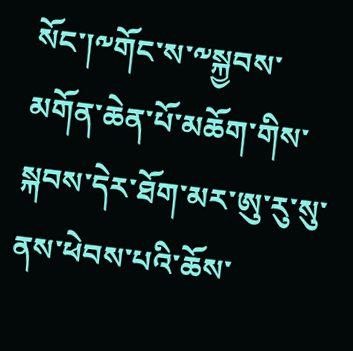སོང་།༸གོང་ས་༸སྐྱབས་མགོན་ཆེན་པོ་མཆོག་གིས་སྐབས་དེར་ཐོག་མར་ཨུ་རུ་སུ་ནས་ཕེབས་པའི་ཆོས་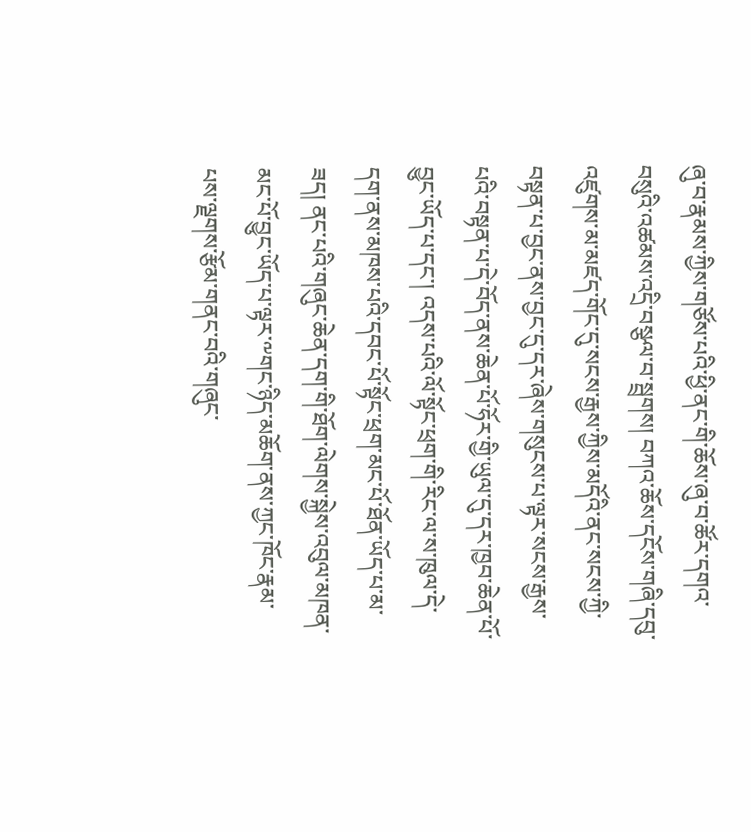ཞུ་བ་རྣམས་ཀྱིས་གཙོས་པའི་ཕྱི་ནང་གི་ཆོས་ཞུ་བ་ཚོར་དགའ་བསུའི་འཚམས་འདྲི་བསྩལ་བ་སྦྲགས། བཀའ་ཆོས་དངོས་གཞི་དབུ་འཛུགས་མ་མཛད་གོང་དུ་སངས་རྒྱས་ཀྱིས་མདོའི་ནང་སངས་ཀྱི་བསྟན་པ་བྱང་ནས་བྱང་དུ་དར་ཞེས་གསུངས་པ་ལྟར་སངས་རྒྱས་པའི་བསྟན་པ་དེ་བོད་ནས་ཆེན་པོ་ཧོར་གྱི་ཡུལ་དུ་དར་ཁྱབ་ཆེན་པོ་བྱུང་ཡོད་པ་དང་། འདས་པའི་ལོ་སྟོང་ཕྲག་གི་རིང་ལ་ས་ཁུལ་དེ་དག་ནས་མཁས་པའི་དབང་པོ་སྟོང་ཕྲག་མང་པོ་ཐོན་ཡོད་པ་མ་ཟད། ནང་པའི་གཞུང་ཆེན་དག་གི་ཐོག་ལེགས་སྐྱེས་འབུལ་མཁན་མང་པོ་བྱུང་ཡོད་པ་ལྟར་༸གང་ཉིད་མཆོག་ནས་ཀྱང་ཁོང་རྣམ་པས་ལྗགས་རྩོམ་གནང་བའི་གཞུང་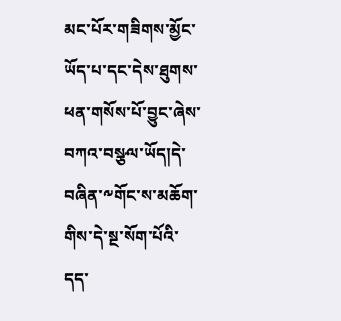མང་པོར་གཟིགས་མྱོང་ཡོད་པ་དང་དེས་ཐུགས་ཕན་གསོས་པོ་བྱུང་ཞེས་བཀའ་བསྩལ་ཡོད།དེ་བཞིན་༸གོང་ས་མཆོག་གིས་དེ་སྔ་སོག་པོའི་དད་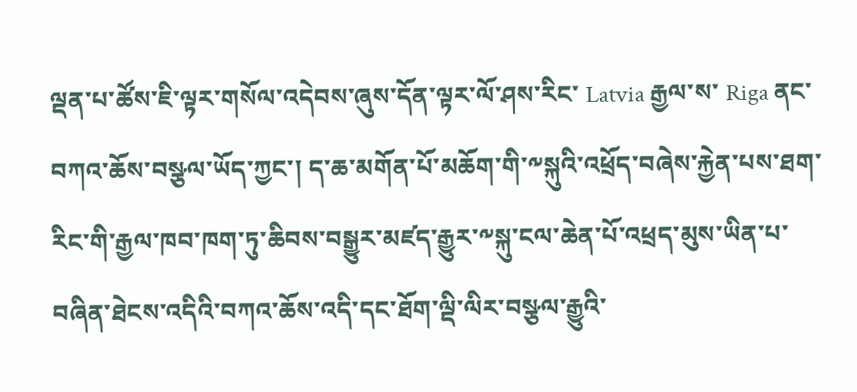ལྡན་པ་ཚོས་ཇི་ལྟར་གསོལ་འདེབས་ཞུས་དོན་ལྟར་ལོ་ཤས་རིང་ Latvia རྒྱལ་ས་ Riga ནང་བཀའ་ཆོས་བསྩལ་ཡོད་ཀྱང་། ད་ཆ་མགོན་པོ་མཆོག་གི་༸སྐུའི་འཕྲོད་བཞེས་རྐྱེན་པས་ཐག་རིང་གི་རྒྱལ་ཁབ་ཁག་ཏུ་ཆིབས་བསྒྱུར་མཛད་རྒྱུར་༸སྐུ་ངལ་ཆེན་པོ་འཕྲད་མུས་ཡིན་པ་བཞིན་ཐེངས་འདིའི་བཀའ་ཆོས་འདི་དང་ཐོག་ལྡི་ལིར་བསྩལ་རྒྱུའི་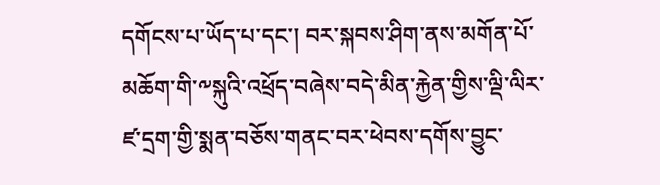དགོངས་པ་ཡོད་པ་དང་། བར་སྐབས་ཤིག་ནས་མགོན་པོ་མཆོག་གི་༸སྐུའི་འཕྲོད་བཞེས་བདེ་མིན་རྐྱེན་གྱིས་ལྡི་ལིར་ཛ་དྲག་གྱི་སྨན་བཅོས་གནང་བར་ཕེབས་དགོས་བྱུང་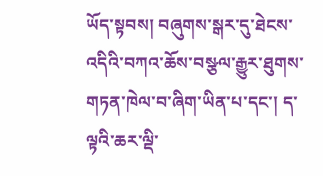ཡོད་སྟབས། བཞུགས་སྒར་དུ་ཐེངས་འདིའི་བཀའ་ཆོས་བསྩལ་རྒྱུར་ཐུགས་གཏན་ཁེལ་བ་ཞིག་ཡིན་པ་དང་། ད་ལྟའི་ཆར་ལྡི་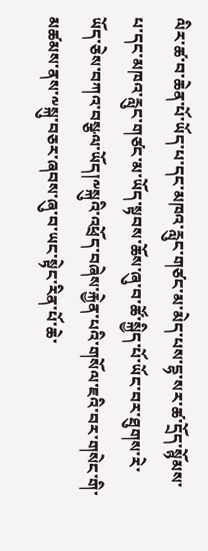ལིར་ཚ་བ་ཆེན་པོ་ཡོད་པ་དང་མཁའ་རླུང་གཙང་མ་མེད་པས་དྷ་སར་ཚ་དྲོད་སྙོམས་པ་དང་མཁའ་རླུང་གཙང་མ་ཡོད་སྟབས་ཆོས་ཞུ་བ་ཚོ་སྐྱིད་པོ་ཡོང་བར་ཐུགས་རེ་ཡོད་ཅེས་བཀའ་བསྩལ་ཡོད།༸སྐུའི་འཕྲོད་བཞེས་རྐྱེན་པའི་གསོལ་ཇའི་བར་གསེང་གི་མཚམས་ནས་༸སྐུ་བཅར་ཞབས་ཞུ་བ་ཡང་སྟེང་རིན་པོ་ཆེ་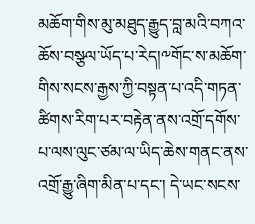མཆོག་གིས་མུ་མཐུད་རྒྱུད་བླ་མའི་བཀའ་ཆོས་བསྩལ་ཡོད་པ་རེད།༸གོང་ས་མཆོག་གིས་སངས་རྒྱས་ཀྱི་བསྟན་པ་འདི་གཏན་ཚིགས་རིག་པར་བརྟེན་ནས་འགྲོ་དགོས་པ་ལས་ལུང་ཙམ་ལ་ཡིད་ཆེས་གནང་ནས་འགྲོ་རྒྱུ་ཞིག་མིན་པ་དང་། དེ་ཡང་སངས་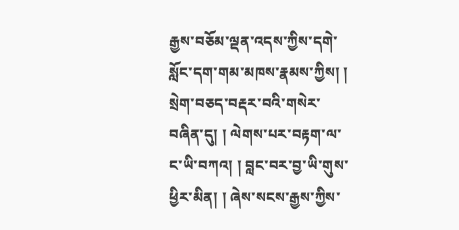རྒྱས་བཅོམ་ལྡན་འདས་ཀྱིས་དགེ་སློང་དག་གམ་མཁས་རྣམས་ཀྱིས། ། སྲེག་བཅད་བརྡར་བའི་གསེར་བཞིན་དུ། ། ལེགས་པར་བརྟག་ལ་ང་ཡི་བཀའ། ། བླང་བར་བྱ་ཡི་གུས་ཕྱིར་མིན། ། ཞེས་སངས་རྒྱས་ཀྱིས་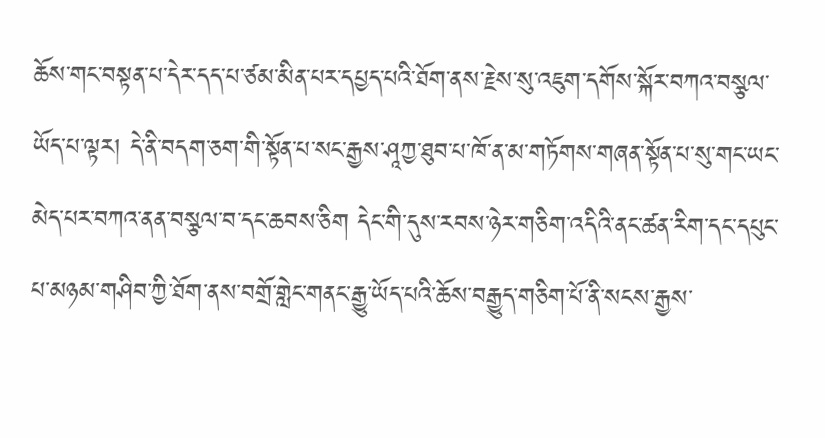ཆོས་གང་བསྟན་པ་དེར་དད་པ་ཙམ་མིན་པར་དཔྱད་པའི་ཐོག་ནས་རྗེས་སུ་འཇུག་དགོས་སྐོར་བཀའ་བསྩལ་ཡོད་པ་ལྟར། དེ་ནི་བདག་ཅག་གི་སྟོན་པ་སང་རྒྱས་ཤཱཀྱ་ཐུབ་པ་ཁོ་ན་མ་གཏོགས་གཞན་སྟོན་པ་སུ་གང་ཡང་མེད་པར་བཀའ་ནན་བསྩལ་བ་དང་ཆབས་ཅིག དེང་གི་དུས་རབས་ཉེར་གཅིག་འདིའི་ནང་ཚན་རིག་དང་དཔུང་པ་མཉམ་གཤིབ་ཀྱི་ཐོག་ནས་བགྲོ་གླེང་གནང་རྒྱུ་ཡོད་པའི་ཆོས་བརྒྱུད་གཅིག་པོ་ནི་སངས་རྒྱས་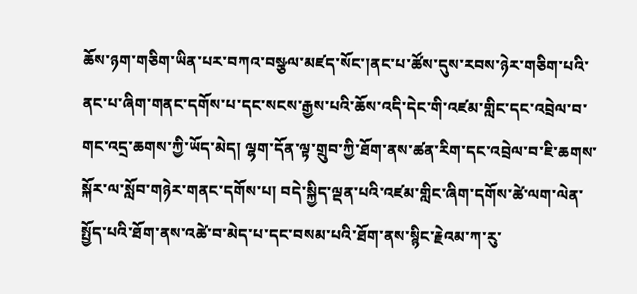ཆོས་ཉག་གཅིག་ཡིན་པར་བཀའ་བསྩལ་མཛད་སོང་།ནང་པ་ཚོས་དུས་རབས་ཉེར་གཅིག་པའི་ནང་པ་ཞིག་གནང་དགོས་པ་དང་སངས་རྒྱས་པའི་ཆོས་འདི་དེང་གི་འཛམ་གླིང་དང་འབྲེལ་བ་གང་འདྲ་ཆགས་ཀྱི་ཡོད་མེད། ལྷག་དོན་ལྟ་གྲུབ་ཀྱི་ཐོག་ནས་ཚན་རིག་དང་འབྲེལ་བ་ཇི་ཆགས་སྐོར་ལ་སློབ་གཉེར་གནང་དགོས་པ། བདེ་སྐྱིད་ལྡན་པའི་འཛམ་གླིང་ཞིག་དགོས་ཚེ་ལག་ལེན་སྤྱོད་པའི་ཐོག་ནས་འཚེ་བ་མེད་པ་དང་བསམ་པའི་ཐོག་ནས་སྙིང་རྗེའམ་ཀ་རུ་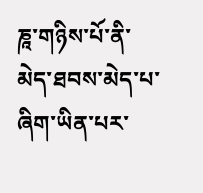ཎཱ་གཉིས་པོ་ནི་མེད་ཐབས་མེད་པ་ཞིག་ཡིན་པར་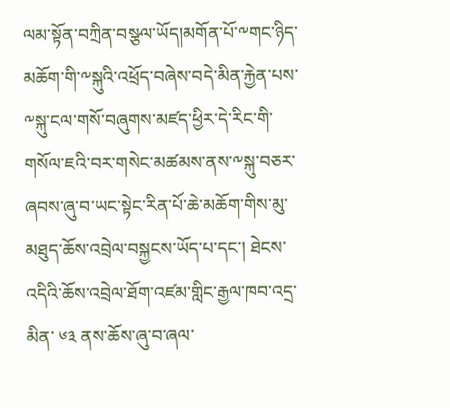ལམ་སྟོན་བཀྲིན་བསྩལ་ཡོད།མགོན་པོ་༸གང་ཉིད་མཆོག་གི་༸སྐུའི་འཕྲོད་བཞེས་བདེ་མིན་རྐྱེན་པས་༸སྐུ་ངལ་གསོ་བཞུགས་མཛད་ཕྱིར་དེ་རིང་གི་གསོལ་ཇའི་བར་གསེང་མཚམས་ནས་༸སྐུ་བཅར་ཞབས་ཞུ་བ་ཡང་སྟེང་རིན་པོ་ཆེ་མཆོག་གིས་མུ་མཐུད་ཆོས་འབྲེལ་བསྐྱངས་ཡོད་པ་དང་། ཐེངས་འདིའི་ཆོས་འབྲེལ་ཐོག་འཛམ་གླིང་རྒྱལ་ཁབ་འདྲ་མིན་ ༦༣ ནས་ཆོས་ཞུ་བ་ཞལ་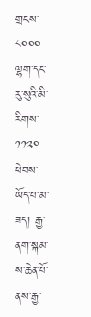གྲངས་ ༨༠༠༠ ལྷག་དང་རུ་སུའི་མི་རིགས་ ༡༡༢༠ ཕེབས་ཡོད་པ་མ་ཟད། རྒྱ་ནག་སྐམ་ས་ཆེན་པོ་ནས་རྒྱ་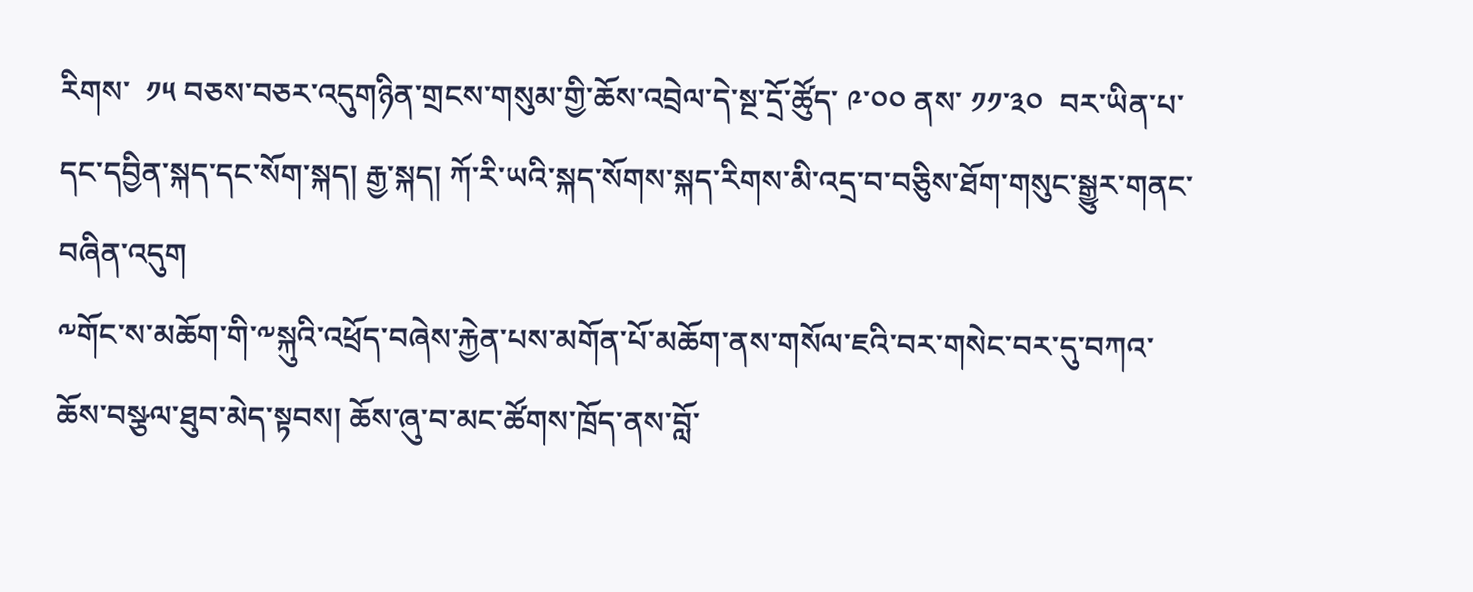རིགས་  ༡༥ བཅས་བཅར་འདུགཉིན་གྲངས་གསུམ་གྱི་ཆོས་འབྲེལ་དེ་སྔ་དྲོ་ཚོུད་ ༩་༠༠ ནས་ ༡༡་༣༠  བར་ཡིན་པ་དང་དབྱིན་སྐད་དང་སོག་སྐད། རྒྱ་སྐད། ཀོ་རི་ཡའི་སྐད་སོགས་སྐད་རིགས་མི་འདྲ་བ་བཅིུས་ཐོག་གསུང་སྒྱུར་གནང་བཞིན་འདུག
༸གོང་ས་མཆོག་གི་༸སྐུའི་འཕྲོད་བཞེས་རྐྱེན་པས་མགོན་པོ་མཆོག་ནས་གསོལ་ཇའི་བར་གསེང་བར་དུ་བཀའ་ཆོས་བསྩལ་ཐུབ་མེད་སྟབས། ཆོས་ཞུ་བ་མང་ཚོགས་ཁྲོད་ནས་བློ་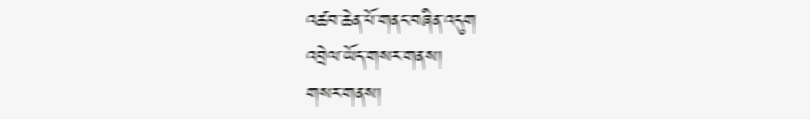འཚབ་ཆེན་པོ་གནང་བཞིན་འདུག
འབྲེལ་ཡོད་གསར་གནས།
གསར་གནས།